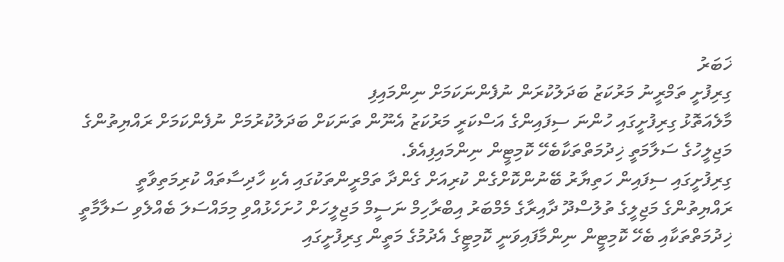ޚަބަރު
ގިރިފުށީ ތަމްރީނު މަރުކަޒު ބަދަލުކުރަން ނުފެންނަކަމަށް ނިންމައިފި
މާލެއަތޮޅު ގިރިފުށީގައި ހުންނަ ސިފައިންގެ އަސްކަރީ މަރުކަޒު އެނޫން ތަނަކަށް ބަދަލުކުރުމަށް ނުފެންކަމަށް ރައްޔިތުންގެ މަޖިލީހުގެ ސަލާމަތީ ޚިދުމަތްތަކާބެހޭ ކޮމިޓީން ނިންމައިފިއެވެ.
ގިރިފުށީގައި ސިފައިން ހަތިޔާރު ބޭނުންކޮށްގެން ކުރިއަށް ގެންދާ ތަމްރީންތަކުގައި އެކި ހާދިސާތައް ކުރިމަތިވާތީ ރައްޔިތުންގެ މަޖިލީގެ ތުލުސްދޫ ދާއިރާގެ މެމްބަރު އިބްރާހިމް ނަސީމް މަޖިލީހަށް ހުށަހެޅުއްވި މިމައްސަލަ ބެއްލެވި ސަލާމާތީ ޚިދުމަތްތަކާއި ބެހޭ ކޮމިޓީން ނިންމާފައިވަނީ ކޮމިޓީގެ އެދުމުގެ މަތީން ގިރިފުށީގައި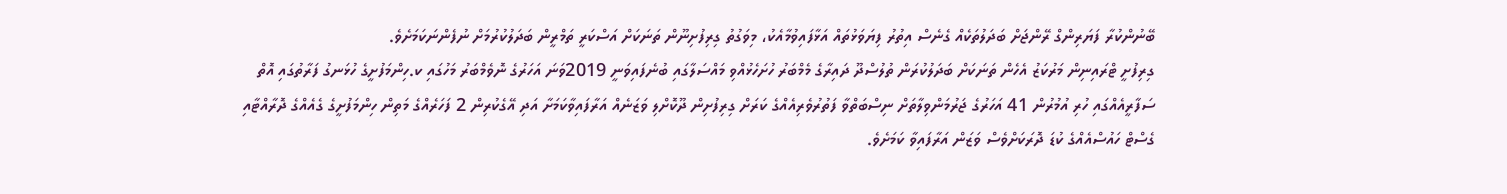ބޭނުންކުރާ ފަޔަރިންގް ރޭންޖަށް ބަދަލުތަކެއް ގެނެސް އިތުރު ފިޔަވަޅުތައް އަޅާފައިވުމާއެކު، މިވަގުތު ގިރިފުށިނޫން ތަނަކަށް އަސްކަރީ ތަމްރީން ބަދަލުކުރުމަށް ނުފެންނަކަމަށެވެ.
ގިރިފުށީ ޓްރައިނިން މަރުކަޒު އެހެން ތަނަކަށް ބަދަލުކުރަން ތުލުސްދޫ ދައިރާގެ މެމްބަރު ހުށަހެޅުއްވި މައްސަލާގައި ބުނެފައިވަނީ 2019ވަނަ އަހަރުގެ ނޮވެމްބަރު މަހުގައި ކ.ހިންމަފުށީގެ ހުޅަނގު ފަރާތުގައި އޮތް ސަފާރީއެއްގައި ހުރި އުމުރުން 41 އަހަރުގެ ޖަރުމަންވިލާތަށް ނިސްބަތްވާ ފަތުރުވެރިއެއްގެ ކަރަށް ގިރިފުށިން ދޫކޮށްލި ވަޒަނެއް އަރާފައިވާކަމަށާ އަދި އޭގެކުރިން 2 ފަހަރެއްގެ މަތިން ހިންމަފުށީގެ ގެއެއްގެ ދޮރާއްޓާއި ގެސްޓް ހައުސްއެއްގެ ކުޑަ ދޮރަކަށްވެސް ވަޒަން އަރާފައިވާ ކަމަށެވެ.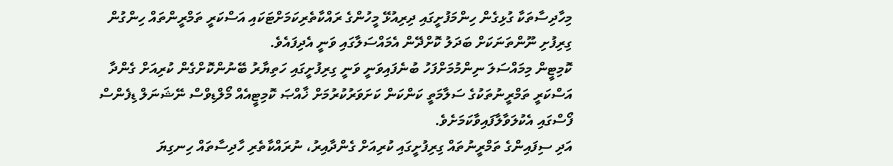މިހާދިސާތަކާ ގުޅިގެން ހިންމަފުށީގައި ދިރިއުޅޭ މީހުންގެ ރައްކާތެރިކަމަށްޓަކައި އަސްކަރީ ތަމްރީންތައް ހިންގުން ގިރިފުށި ނޫންތަނަކަށް ބަދަލު ކޮށްދޭން އެމައްސަލާގައި ވަނީ އެދިފައެވެ.
ކޮމިޓީން މިމައްސަލަ ނިންމުމަށްފަހު ބުނެފައިވަނީ ވަނީ ގިރިފުށީގައި ހަތިޔާރު ބޭނުންކޮށްގެން ކުރިއަށް ގެންދާ އަސްކަރީ ތަމްރީނުތަކުގެ ސަލާމަތީ ކަންކަން ކަށަވަރުކުރުމަށް ޚާއްޞަ ކޮމިޓީއެއް މޯލްޑިވްސް ނޭޝަނަލް ޑިފެންސް ފޯސްގައި އެކުލަވާލާފައިވާކަމަށެވެ.
އަދި ސިފައިންގެ ތަމްރީނުތައް ގިރިފުށީގައި ކުރިއަށް ގެންދާއިރު، ނުރައްކާތެރި ހާދިސާތައް ހިނގިޔަ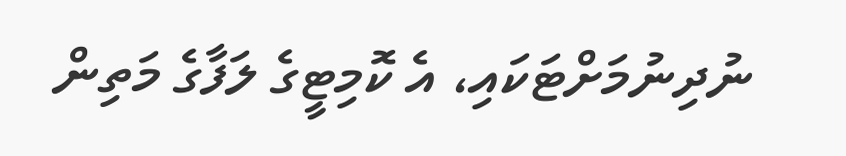ނުދިނުމަށްޓަކައި، އެ ކޮމިޓީގެ ލަފާގެ މަތިން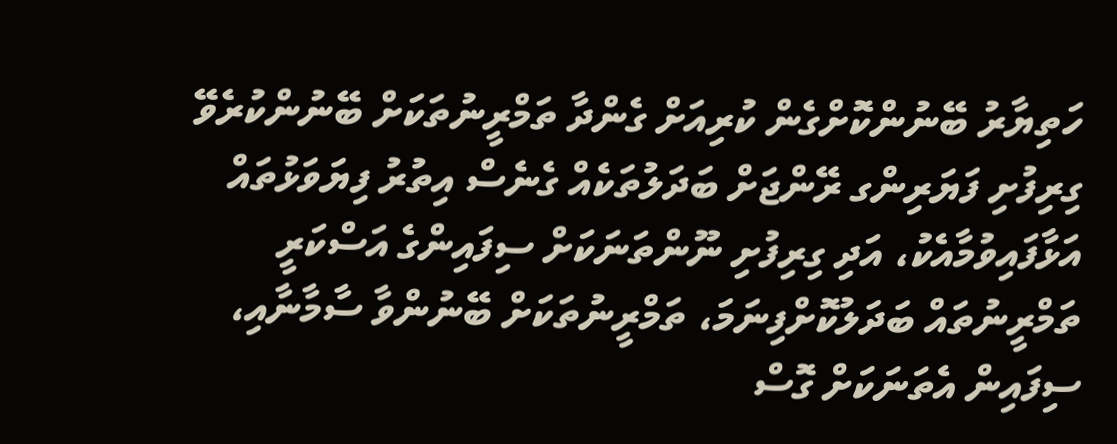ހަތިޔާރު ބޭނުންކޮށްގެން ކުރިއަށް ގެންދާ ތަމްރީނުތަކަށް ބޭނުންކުރެވޭ ގިރިފުށި ފަޔަރިންގ ރޭންޖަށް ބަދަލުތަކެއް ގެނެސް އިތުރު ފިޔަވަޅުތައް އަޅާފައިވުމާއެކު، އަދި ގިރިފުށި ނޫންތަނަކަށް ސިފައިންގެ އަސްކަރީ ތަމްރީނުތައް ބަދަލުކޮށްފިނަމަ، ތަމްރީނުތަކަށް ބޭނުންވާ ސާމާނާއި، ސިފައިން އެތަނަކަށް ގޮސް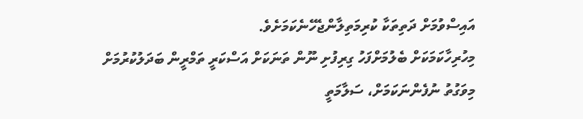އައިސްވުމަށް ދަތިތަކާ ކުރިމަތިލާންޖެހޭނެކަމަށެވެ.
މިހުރިހާކަމަކަށް ބެލުމަށްފަހު ގިރިފުށި ނޫން ތަނަކަށް އަސްކަރީ ތަމްރީން ބަދަލުކުރުމަށް މިވަގުތު ނުފެންނަކަމަށް، ސަލާމަތީ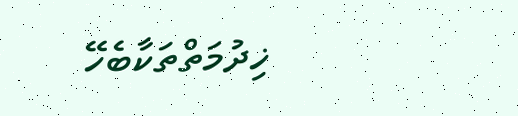ޚިދުމަތްތަކާބެހޭ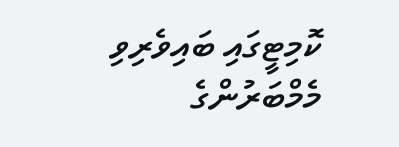ކޮމިޓީގައި ބައިވެރިވި މެމްބަރުންގެ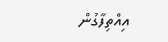އިއްތިފާގުން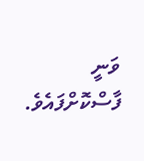ވަނީ ފާސްކޮށްފައެވެ.